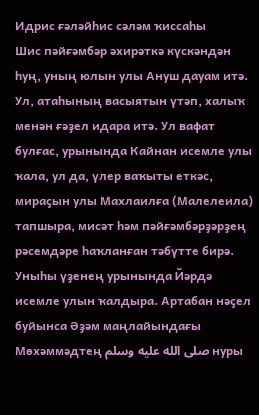Идрис ғәләйһис сәләм ҡиссаһы
Шис пәйғәмбәр әхирәткә күскәндән һуң, уның юлын улы Ануш дауам итә. Ул, атаһының васыятын үтәп, халыҡ менән ғәҙел идара итә. Ул вафат булғас, урынында Кайнан исемле улы ҡала, ул да, үлер ваҡыты еткәс, мираҫын улы Махлаилға (Малелеила) тапшыра, мисәт һәм пәйғәмбәрҙәрҙең рәсемдәре һаҡланған тәбүтте бирә. Уныһы үҙенең урынында Йәрдә исемле улын ҡалдыра. Артабан нәҫел буйынса Әҙәм маңлайындағы Мөхәммәдтең صلى الله عليه وسلم нуры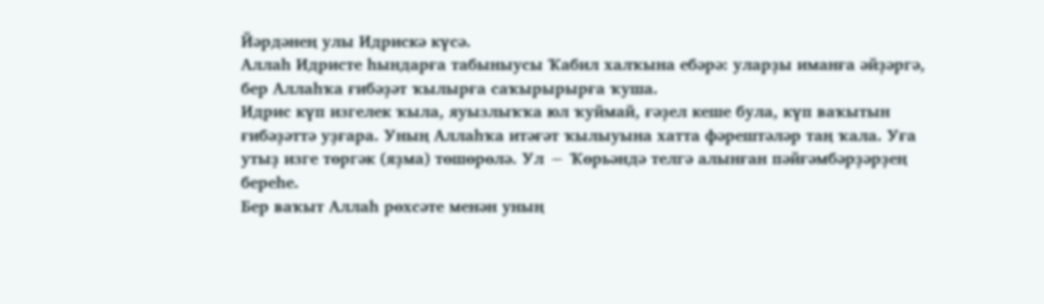Йәрдәнең улы Идрискә күсә.
Аллаһ Идристе һындарға табыныусы Ҡабил халҡына ебәрә: уларҙы иманға әйҙәргә, бер Аллаһҡа ғибәҙәт ҡылырға саҡырырырға ҡуша.
Идрис күп изгелек ҡыла, яуызлыҡҡа юл ҡуймай, ғәҙел кеше була, күп ваҡытын ғибәҙәттә уҙғара. Уның Аллаһҡа итәғәт ҡылыуына хатта фәрештәләр таң ҡала. Уға утыҙ изге төргәк (яҙма) төшөрөлә. Ул − Ҡөрьәндә телгә алынған пәйғәмбәрҙәрҙең береһе.
Бер ваҡыт Аллаһ рөхсәте менән уның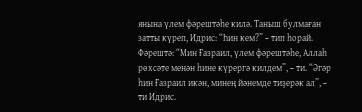янына үлем фәрештәһе килә. Таныш булмаған затты күреп, Идрис: “Һин кем?” − тип һорай. Фәрештә: “Мин Ғазраил, үлем фәрештәһе, Аллаһ рөхсәте менән һине күрергә килдем”, − ти. “Әгәр һин Ғазраил икән, минең йәнемде тиҙерәк ал”, − ти Идрис.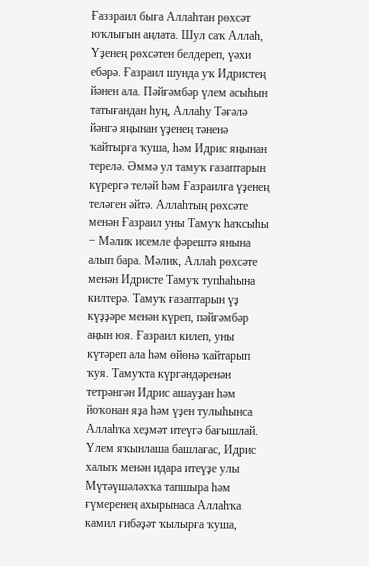Ғаззраил быға Аллаһтан рөхсәт юҡлығын аңлата. Шул саҡ Аллаһ, Үҙенең рөхсәтен белдереп, үәхи ебәрә. Ғазраил шунда уҡ Идристең йәнен ала. Пәйғәмбәр үлем асыһын татығандан һуң, Аллаһу Тәғәлә йәнгә яңынан үҙенең тәненә ҡайтырға ҡуша, һәм Идрис яңынан терелә. Әммә ул тамуҡ ғазаптарын күрергә теләй һәм Ғазраилға үҙенең теләген әйтә. Аллаһтың рөхсәте менән Ғазраил уны Тамуҡ һаҡсыһы − Мәлик исемле фәрештә янына алып бара. Мәлик, Аллаһ рөхсәте менән Идристе Тамуҡ тупһаһына килтерә. Тамуҡ ғазаптарын үҙ күҙҙәре менән күреп, пәйғәмбәр аңын юя. Ғазраил килеп, уны күтәреп ала һәм өйөнә ҡайтарып ҡуя. Тамуҡта күргәндәренән тетрәнгән Идрис ашауҙан һәм йоҡонан яҙа һәм үҙен тулыһынса Аллаһҡа хеҙмәт итеүгә бағышлай.
Үлем яҡынлаша башлағас, Идрис халыҡ менән идара итеүҙе улы Мүтәүшәләхҡа тапшыра һәм ғүмеренең ахырынаса Аллаһҡа камил ғибәҙәт ҡылырға ҡуша,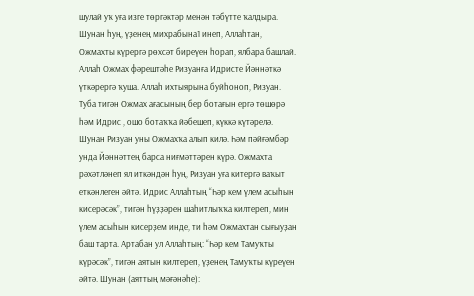шулай уҡ уға изге төргәктәр менән тәбүтте ҡалдыра. Шунан һуң, үҙенең михрабына1 инеп, Аллаһтан, Ожмахты күрергә рөхсәт биреүен һорап, ялбара башлай. Аллаһ Ожмах фәрештәһе Ризуанға Идристе Йәннәткә үткәрергә ҡуша. Аллаһ ихтыярына буйһоноп, Ризуан. Туба тигән Ожмах ағасының бер ботағын ергә төшөрә һәм Идрис , ошо ботаҡҡа йәбешеп, күккә күтәрелә. Шунан Ризуан уны Ожмахҡа алып килә. Һәм пәйғәмбәр унда Йәннәттең барса ниғмәттәрен күрә. Ожмахта рәхәтләнеп ял иткәндән һуң, Ризуан уға китергә ваҡыт еткәнлеген әйтә. Идрис Аллаһтың “Һәр кем үлем асыһын кисерәсәк”, тигән һүҙҙәрен шаһитлыҡҡа килтереп, мин үлем асыһын кисерҙем инде, ти һәм Ожмахтан сығыуҙан баш тарта. Артабан ул Аллаһтың: “Һәр кем Тамуҡты күрәсәк”, тигән аятын килтереп, үҙенең Тамуҡты күреүен әйтә. Шунан (аяттың мәғәнәһе):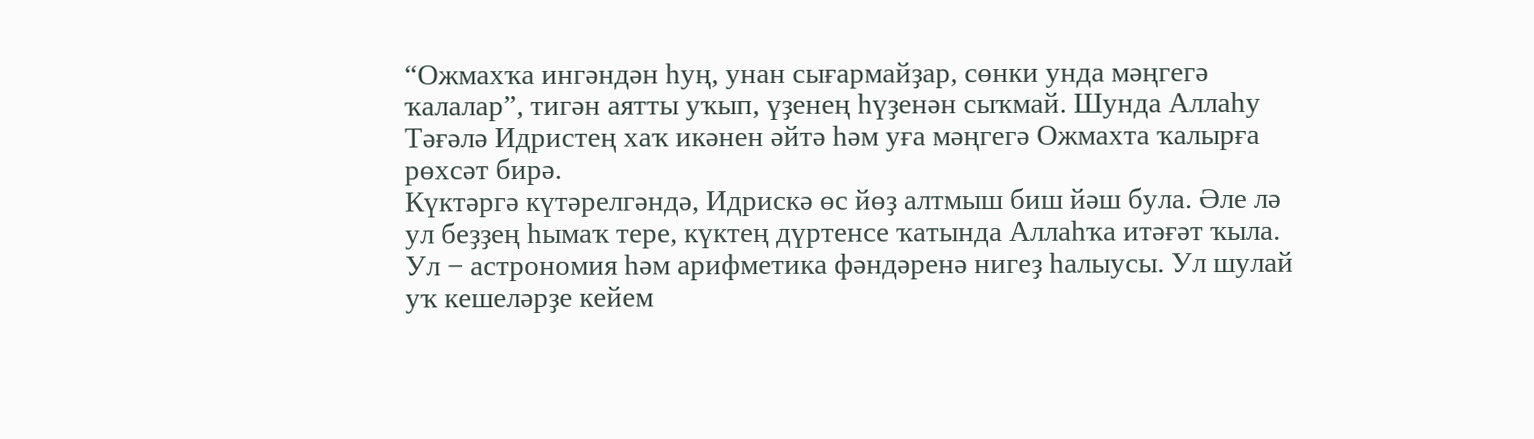“Ожмахҡа ингәндән һуң, унан сығармайҙар, сөнки унда мәңгегә ҡалалар”, тигән аятты уҡып, үҙенең һүҙенән сыҡмай. Шунда Аллаһу Тәғәлә Идристең хаҡ икәнен әйтә һәм уға мәңгегә Ожмахта ҡалырға рөхсәт бирә.
Күктәргә күтәрелгәндә, Идрискә өс йөҙ алтмыш биш йәш була. Әле лә ул беҙҙең һымаҡ тере, күктең дүртенсе ҡатында Аллаһҡа итәғәт ҡыла.
Ул − астрономия һәм арифметика фәндәренә нигеҙ һалыусы. Ул шулай уҡ кешеләрҙе кейем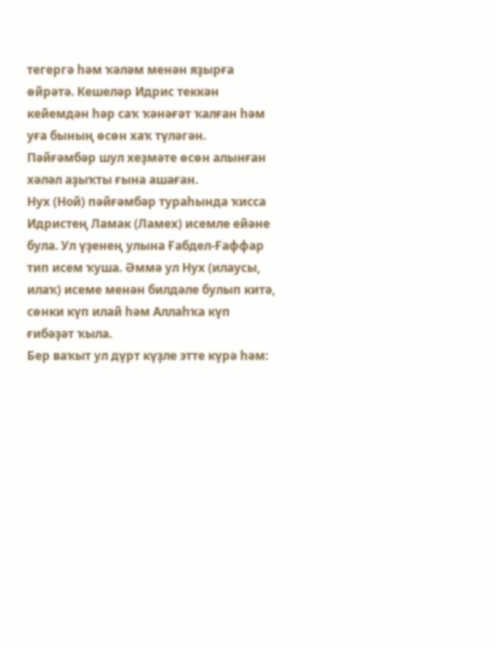тегергә һәм ҡәләм менән яҙырға өйрәтә. Кешеләр Идрис теккән кейемдән һәр саҡ ҡәнәғәт ҡалған һәм уға бының өсөн хаҡ түләгән. Пәйғәмбәр шул хеҙмәте өсөн алынған хәләл аҙыҡты ғына ашаған.
Нух (Ной) пәйғәмбәр тураһында ҡисса
Идристең Ламак (Ламех) исемле ейәне була. Ул үҙенең улына Ғабдел-Ғаффар тип исем ҡуша. Әммә ул Нух (илаусы, илаҡ) исеме менән билдәле булып китә, сөнки күп илай һәм Аллаһҡа күп ғибәҙәт ҡыла.
Бер ваҡыт ул дүрт күҙле этте күрә һәм: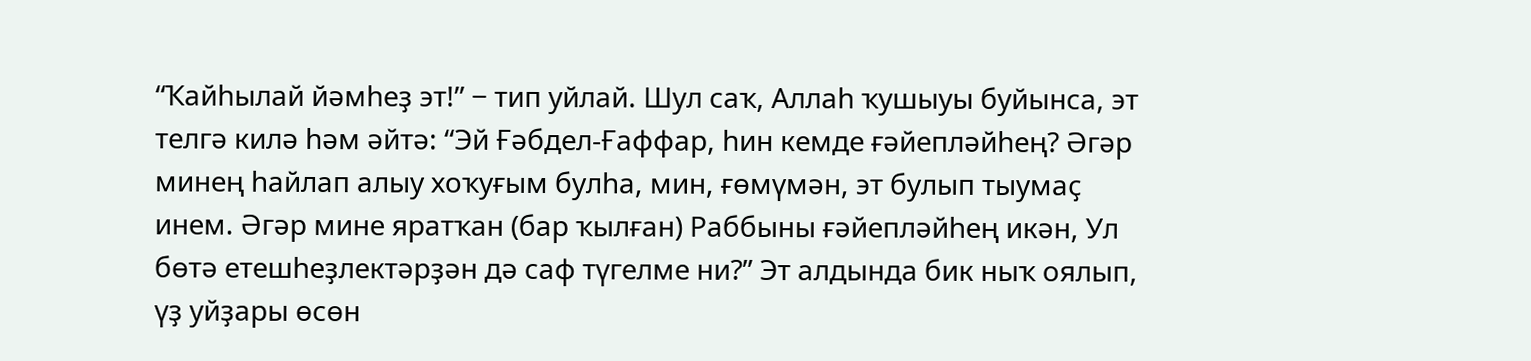“Ҡайһылай йәмһеҙ эт!” − тип уйлай. Шул саҡ, Аллаһ ҡушыуы буйынса, эт телгә килә һәм әйтә: “Эй Ғәбдел-Ғаффар, һин кемде ғәйепләйһең? Әгәр минең һайлап алыу хоҡуғым булһа, мин, ғөмүмән, эт булып тыумаҫ инем. Әгәр мине яратҡан (бар ҡылған) Раббыны ғәйепләйһең икән, Ул бөтә етешһеҙлектәрҙән дә саф түгелме ни?” Эт алдында бик ныҡ оялып, үҙ уйҙары өсөн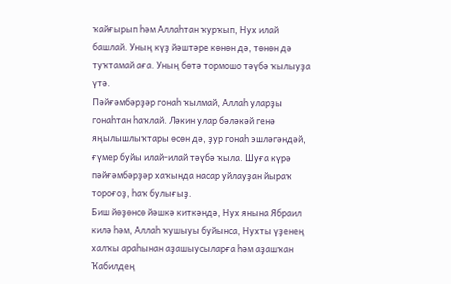ҡайғырып һәм Аллаһтан ҡурҡып, Нух илай башлай. Уның күҙ йәштәре көнөн дә, төнөн дә туҡтамай аға. Уның бөтә тормошо тәүбә ҡылыуҙа үтә.
Пәйғәмбәрҙәр гонаһ ҡылмай, Аллаһ уларҙы гонаһтан һаҡлай. Ләкин улар бәләкәй генә яңылышлыҡтары өсөн дә, ҙур гонаһ эшләгәндәй, ғүмер буйы илай-илай тәүбә ҡыла. Шуға күрә пәйғәмбәрҙәр хаҡында насар уйлауҙан йыраҡ тороғоҙ, һаҡ булығыҙ.
Биш йөҙөнсө йәшкә киткәндә, Нух янына Ябраил килә һәм, Аллаһ ҡушыуы буйынса, Нухты үҙенең халҡы араһынан аҙашыусыларға һәм аҙашҡан Ҡабилдең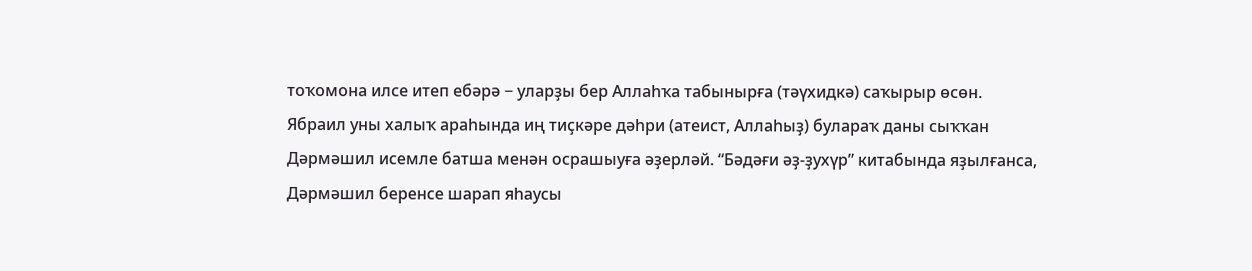тоҡомона илсе итеп ебәрә − уларҙы бер Аллаһҡа табынырға (тәүхидкә) саҡырыр өсөн. Ябраил уны халыҡ араһында иң тиҫкәре дәһри (атеист, Аллаһыҙ) булараҡ даны сыҡҡан Дәрмәшил исемле батша менән осрашыуға әҙерләй. “Бәдәғи әҙ-ҙухүр” китабында яҙылғанса, Дәрмәшил беренсе шарап яһаусы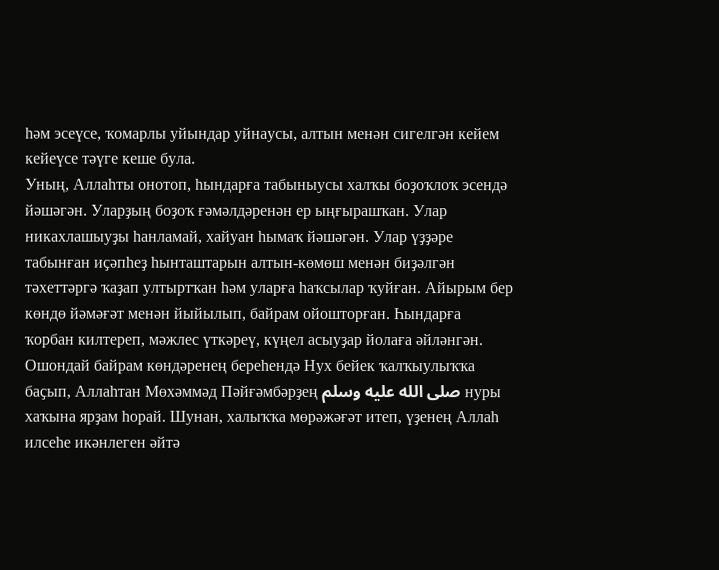һәм эсеүсе, ҡомарлы уйындар уйнаусы, алтын менән сигелгән кейем кейеүсе тәүге кеше була.
Уның, Аллаһты онотоп, һындарға табыныусы халҡы боҙоҡлоҡ эсендә йәшәгән. Уларҙың боҙоҡ ғәмәлдәренән ер ыңғырашҡан. Улар никахлашыуҙы һанламай, хайуан һымаҡ йәшәгән. Улар үҙҙәре табынған иҫәпһеҙ һынташтарын алтын-көмөш менән биҙәлгән тәхеттәргә ҡаҙап ултыртҡан һәм уларға һаҡсылар ҡуйған. Айырым бер көндө йәмәғәт менән йыйылып, байрам ойошторған. Һындарға ҡорбан килтереп, мәжлес үткәреү, күңел асыуҙар йолаға әйләнгән.
Ошондай байрам көндәренең береһендә Нух бейек ҡалҡыулыҡҡа баҫып, Аллаһтан Мөхәммәд Пәйғәмбәрҙең صلى الله عليه وسلم нуры хаҡына ярҙам һорай. Шунан, халыҡҡа мөрәжәғәт итеп, үҙенең Аллаһ илсеһе икәнлеген әйтә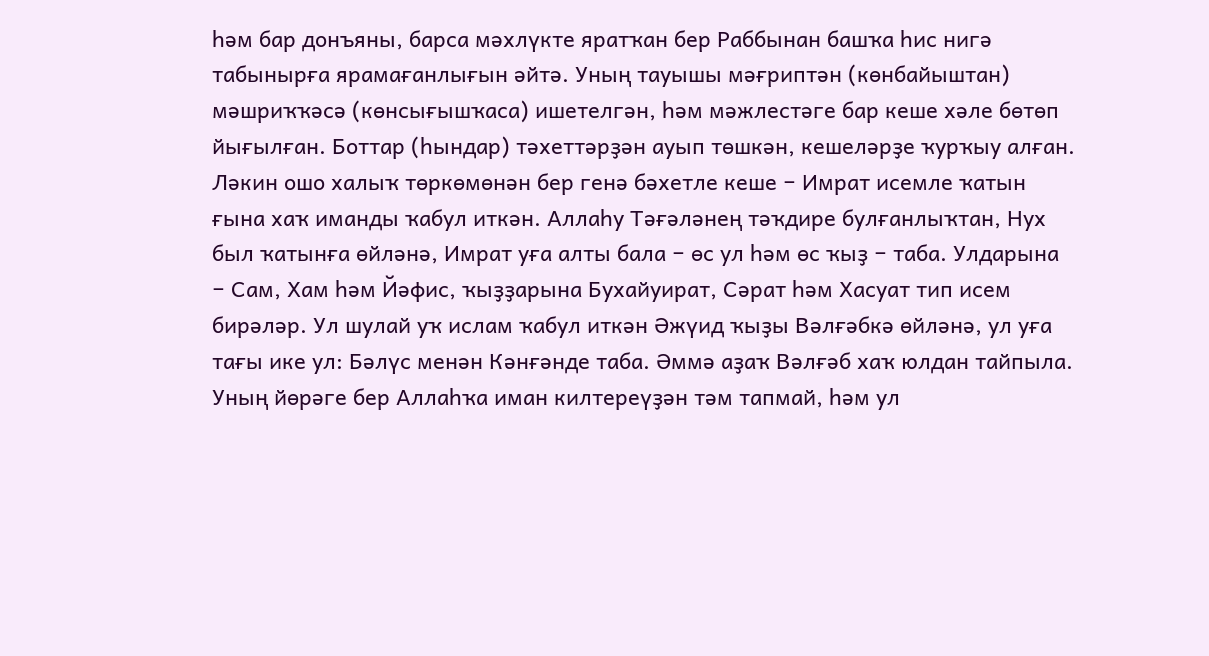һәм бар донъяны, барса мәхлүкте яратҡан бер Раббынан башҡа һис нигә табынырға ярамағанлығын әйтә. Уның тауышы мәғриптән (көнбайыштан) мәшриҡҡәсә (көнсығышҡаса) ишетелгән, һәм мәжлестәге бар кеше хәле бөтөп йығылған. Боттар (һындар) тәхеттәрҙән ауып төшкән, кешеләрҙе ҡурҡыу алған. Ләкин ошо халыҡ төркөмөнән бер генә бәхетле кеше − Имрат исемле ҡатын ғына хаҡ иманды ҡабул иткән. Аллаһу Тәғәләнең тәҡдире булғанлыҡтан, Нух был ҡатынға өйләнә, Имрат уға алты бала − өс ул һәм өс ҡыҙ − таба. Улдарына − Сам, Хам һәм Йәфис, ҡыҙҙарына Бухайуират, Сәрат һәм Хасуат тип исем бирәләр. Ул шулай уҡ ислам ҡабул иткән Әжүид ҡыҙы Вәлғәбкә өйләнә, ул уға тағы ике ул: Бәлүс менән Кәнғәнде таба. Әммә аҙаҡ Вәлғәб хаҡ юлдан тайпыла. Уның йөрәге бер Аллаһҡа иман килтереүҙән тәм тапмай, һәм ул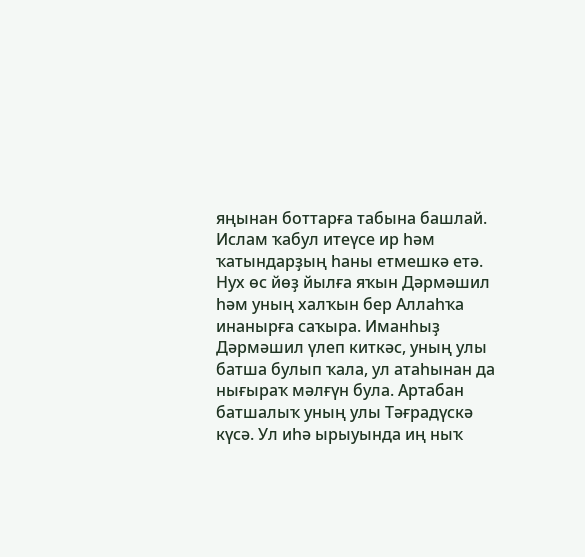яңынан боттарға табына башлай.
Ислам ҡабул итеүсе ир һәм ҡатындарҙың һаны етмешкә етә. Нух өс йөҙ йылға яҡын Дәрмәшил һәм уның халҡын бер Аллаһҡа инанырға саҡыра. Иманһыҙ Дәрмәшил үлеп киткәс, уның улы батша булып ҡала, ул атаһынан да нығыраҡ мәлғүн була. Артабан батшалыҡ уның улы Тәғрадүскә күсә. Ул иһә ырыуында иң ныҡ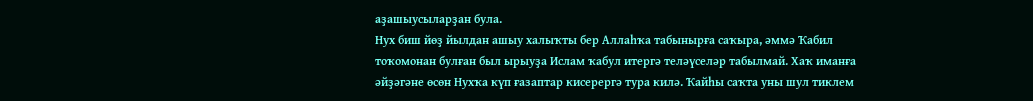аҙашыусыларҙан була.
Нух биш йөҙ йылдан ашыу халыҡты бер Аллаһҡа табынырға саҡыра, әммә Ҡабил тоҡомонан булған был ырыуҙа Ислам ҡабул итергә теләүселәр табылмай. Хаҡ иманға әйҙәгәне өсөн Нухҡа күп ғазаптар кисерергә тура килә. Ҡайһы саҡта уны шул тиклем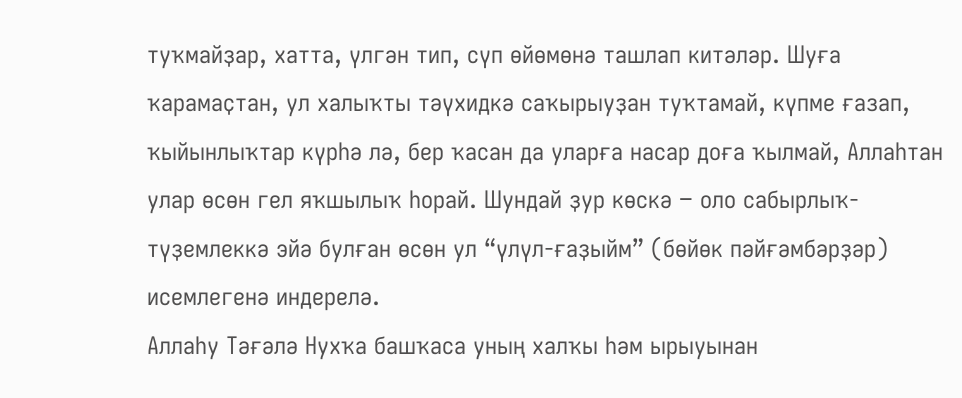туҡмайҙар, хатта, үлгән тип, сүп өйөмөнә ташлап китәләр. Шуға ҡарамаҫтан, ул халыҡты тәүхидкә саҡырыуҙан туҡтамай, күпме ғазап, ҡыйынлыҡтар күрһә лә, бер ҡасан да уларға насар доға ҡылмай, Аллаһтан улар өсөн гел яҡшылыҡ һорай. Шундай ҙур көскә − оло сабырлыҡ-түҙемлеккә эйә булған өсөн ул “үлүл-ғаҙыйм” (бөйөк пәйғәмбәрҙәр) исемлегенә индерелә.
Аллаһу Тәғәлә Нухҡа башҡаса уның халҡы һәм ырыуынан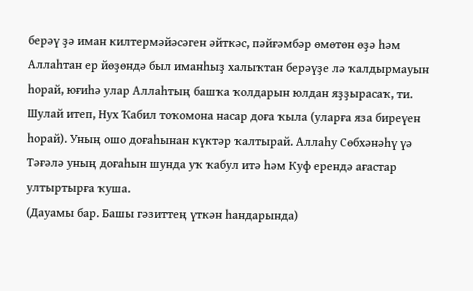берәү ҙә иман килтермәйәсәген әйткәс, пәйғәмбәр өмөтөн өҙә һәм Аллаһтан ер йөҙөндә был иманһыҙ халыҡтан берәүҙе лә ҡалдырмауын һорай, юғиһә улар Аллаһтың башҡа ҡолдарын юлдан яҙҙырасаҡ, ти. Шулай итеп, Нух Ҡабил тоҡомона насар доға ҡыла (уларға яза биреүен һорай). Уның ошо доғаһынан күктәр ҡалтырай. Аллаһу Сөбхәнәһү үә Тәғәлә уның доғаһын шунда уҡ ҡабул итә һәм Куф ерендә ағастар ултыртырға ҡуша.
(Дауамы бар. Башы гәзиттең үткән һандарында)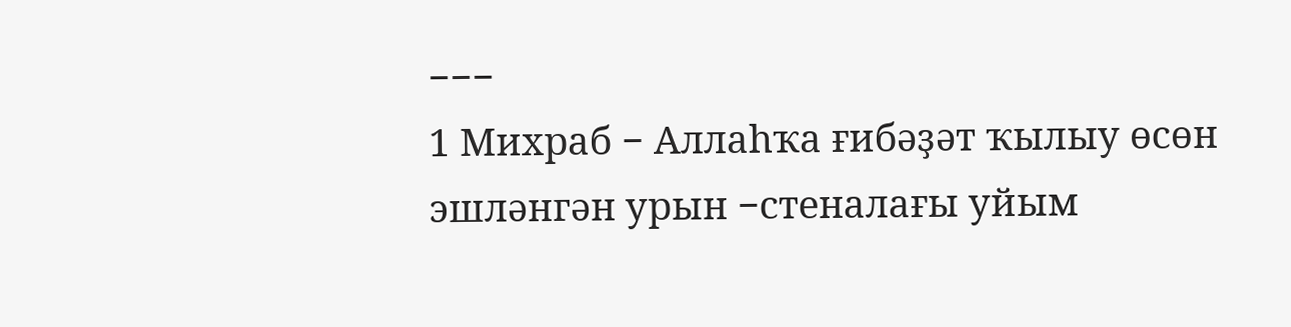−−−
1 Михраб − Аллаһҡа ғибәҙәт ҡылыу өсөн эшләнгән урын −стеналағы уйым